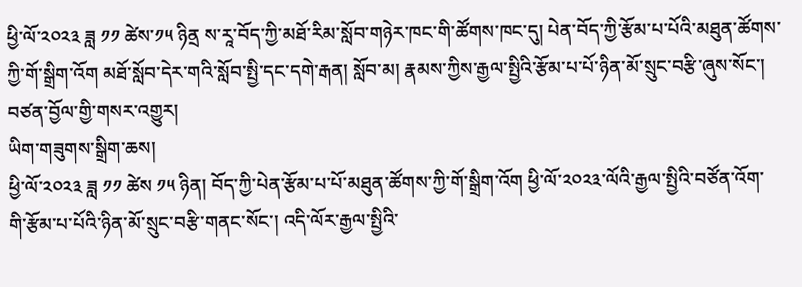ཕྱི་ལོ་༢༠༢༣ ཟླ ༡༡ ཚེས་༡༥ ཉིནྲ ས་རཱ་བོད་ཀྱི་མཐོ་རིམ་སློབ་གཉེར་ཁང་གི་ཚོགས་ཁང་དུ། པེན་བོད་ཀྱི་རྩོམ་པ་པོའི་མཐུན་ཚོགས་ཀྱི་གོ་སྒྲིག་འོག མཐོ་སློབ་དེར་གའི་སློབ་སྤྱི་དང་དགེ་རྒན། སློབ་མ། རྣམས་ཀྱིས་རྒྱལ་སྤྱིའི་རྩོམ་པ་པོ་ཉིན་མོ་སྲུང་བརྩི་ཞུས་སོང་།
བཙན་བྱོལ་གྱི་གསར་འགྱུར།
ཡིག་གཟུགས་སྒྲིག་ཆས།
ཕྱི་ལོ་༢༠༢༣ ཟླ ༡༡ ཚེས ༡༥ ཉིན། བོད་ཀྱི་པེན་རྩོམ་པ་པོ་མཐུན་ཚོགས་ཀྱི་གོ་སྒྲིག་འོག ཕྱི་ལོ་༢༠༢༣་ལོའི་རྒྱལ་སྤྱིའི་བཙོན་འོག་གི་རྩོམ་པ་པོའི་ཉིན་མོ་སྲུང་བརྩི་གནང་སོང་། འདི་ལོར་རྒྱལ་སྤྱིའི་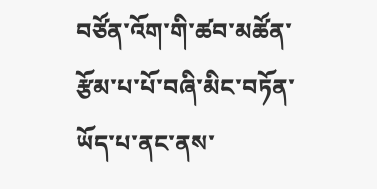བཙོན་འོག་གི་ཚབ་མཚོན་རྩོམ་པ་པོ་བཞི་མིང་བཏོན་ཡོད་པ་ནང་ནས་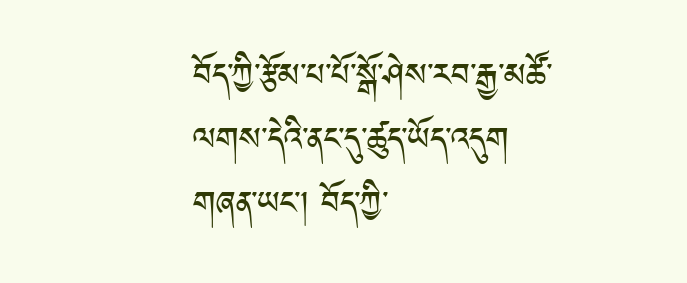བོད་ཀྱི་རྩོམ་པ་པོ་སྒོ་ཤེས་རབ་རྒྱ་མཚོ་ལགས་དེའི་ནང་དུ་ཚུད་ཡོད་འདུག གཞན་ཡང་། བོད་ཀྱི་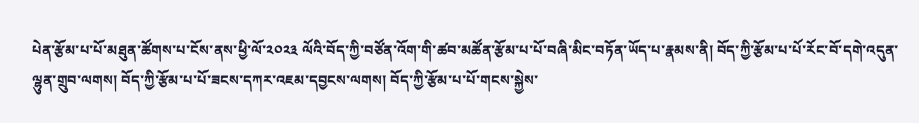པེན་རྩོམ་པ་པོ་མཐུན་ཚོགས་པ་ངོས་ནས་ཕྱི་ལོ་༢༠༢༣ ལོའི་བོད་ཀྱི་བཙོན་འོག་གི་ཚབ་མཚོན་རྩོམ་པ་པོ་བཞི་མིང་བཏོན་ཡོད་པ་རྣམས་ནི། བོད་ཀྱི་རྩོམ་པ་པོ་རོང་བོ་དགེ་འདུན་ལྷུན་གྲུབ་ལགས། བོད་ཀྱི་རྩོམ་པ་པོ་ཟངས་དཀར་འཇམ་དབྱངས་ལགས། བོད་ཀྱི་རྩོམ་པ་པོ་གངས་སྐྱེས་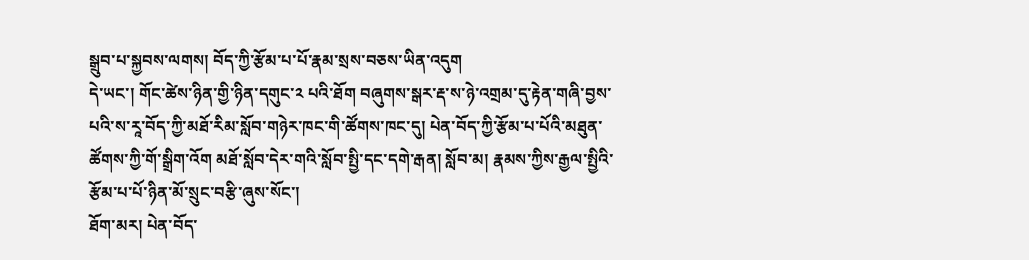སྒྲུབ་པ་སྐྱབས་ལགས། བོད་ཀྱི་རྩོམ་པ་པོ་རྣམ་སྲས་བཅས་ཡིན་འདུག
དེ་ཡང་། གོང་ཚེས་ཉིན་གྱི་ཉིན་དགུང་༢ པའི་ཐོག བཞུགས་སྒར་རྡ་ས་ཉེ་འགྲམ་དུ་རྟེན་གཞི་བྱས་པའི་ས་རཱ་བོད་ཀྱི་མཐོ་རིམ་སློབ་གཉེར་ཁང་གི་ཚོགས་ཁང་དུ། པེན་བོད་ཀྱི་རྩོམ་པ་པོའི་མཐུན་ཚོགས་ཀྱི་གོ་སྒྲིག་འོག མཐོ་སློབ་དེར་གའི་སློབ་སྤྱི་དང་དགེ་རྒན། སློབ་མ། རྣམས་ཀྱིས་རྒྱལ་སྤྱིའི་རྩོམ་པ་པོ་ཉིན་མོ་སྲུང་བརྩི་ཞུས་སོང་།
ཐོག་མར། པེན་བོད་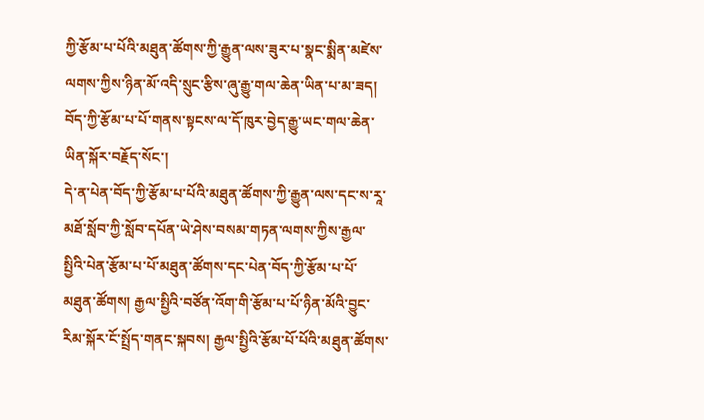ཀྱི་རྩོམ་པ་པོའི་མཐུན་ཚོགས་ཀྱི་རྒྱུན་ལས་ཟུར་པ་སྣང་སྨིན་མཛེས་ལགས་ཀྱིས་ཉིན་མོ་འདི་སྲུང་རྩིས་ཞུ་རྒྱུ་གལ་ཆེན་ཡིན་པ་མ་ཟད། བོད་ཀྱི་རྩོམ་པ་པོ་གནས་སྟངས་ལ་དོ་ཁུར་བྱེད་རྒྱུ་ཡང་གལ་ཆེན་ཡིན་སྐོར་བརྗོད་སོང་།
དེ་ན་པེན་བོད་ཀྱི་རྩོམ་པ་པོའི་མཐུན་ཚོགས་ཀྱི་རྒྱུན་ལས་དང་ས་རཱ་མཐོ་སློབ་ཀྱི་སློབ་དཔོན་ཡེ་ཤེས་བསམ་གཏན་ལགས་ཀྱིས་རྒྱལ་སྤྱིའི་པེན་རྩོམ་པ་པོ་མཐུན་ཚོགས་དང་པེན་བོད་ཀྱི་རྩོམ་པ་པོ་མཐུན་ཚོགས། རྒྱལ་སྤྱིའི་བཙོན་འོག་གི་རྩོམ་པ་པོ་ཉིན་མོའི་བྱུང་རིམ་སྐོར་ངོ་སྤྲོད་གནང་སྐབས། རྒྱལ་སྤྱིའི་རྩོམ་པོ་པོའི་མཐུན་ཚོགས་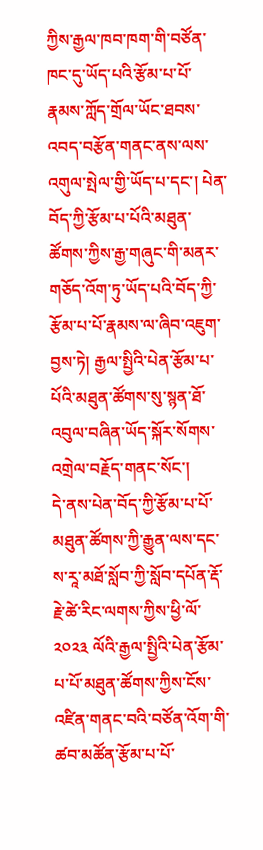ཀྱིས་རྒྱལ་ཁབ་ཁག་གི་བཙོན་ཁང་དུ་ཡོད་པའི་རྩོམ་པ་པོ་རྣམས་ཀློད་གྲོལ་ཡོང་ཐབས་འབད་བརྩོན་གནང་ནས་ལས་འགུལ་སྤེལ་གྱི་ཡོད་པ་དང་། པེན་བོད་ཀྱི་རྩོམ་པ་པོའི་མཐུན་ཚོགས་ཀྱིས་རྒྱ་གཞུང་གི་མནར་གཅོད་འོག་ཏུ་ཡོད་པའི་བོད་ཀྱི་རྩོམ་པ་པོ་རྣམས་ལ་ཞིབ་འཇུག་བྱས་ཏེ། རྒྱལ་སྤྱིའི་པེན་རྩོམ་པ་པོའི་མཐུན་ཚོགས་སུ་སྙན་ཐོ་འབུལ་བཞིན་ཡོད་སྐོར་སོགས་འགྲེལ་བརྗོད་གནང་སོང་།
དེ་ནས་པེན་བོད་ཀྱི་རྩོམ་པ་པོ་མཐུན་ཚོགས་ཀྱི་རྒྱུན་ལས་དང་ས་རཱ་མཐོ་སློབ་ཀྱི་སློབ་དཔོན་རྡོ་རྗེ་ཚེ་རིང་ལགས་ཀྱིས་ཕྱི་ལོ་༢༠༢༣ ལོའི་རྒྱལ་སྤྱིའི་པེན་རྩོམ་པ་པོ་མཐུན་ཚོགས་ཀྱིས་ངོས་འཛིན་གནང་བའི་བཙོན་འོག་གི་ཚབ་མཚོན་རྩོམ་པ་པོ་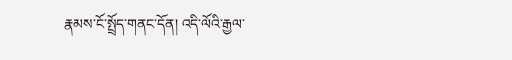རྣམས་ངོ་སྤྲོད་གནང་དོན། འདི་ལོའི་རྒྱལ་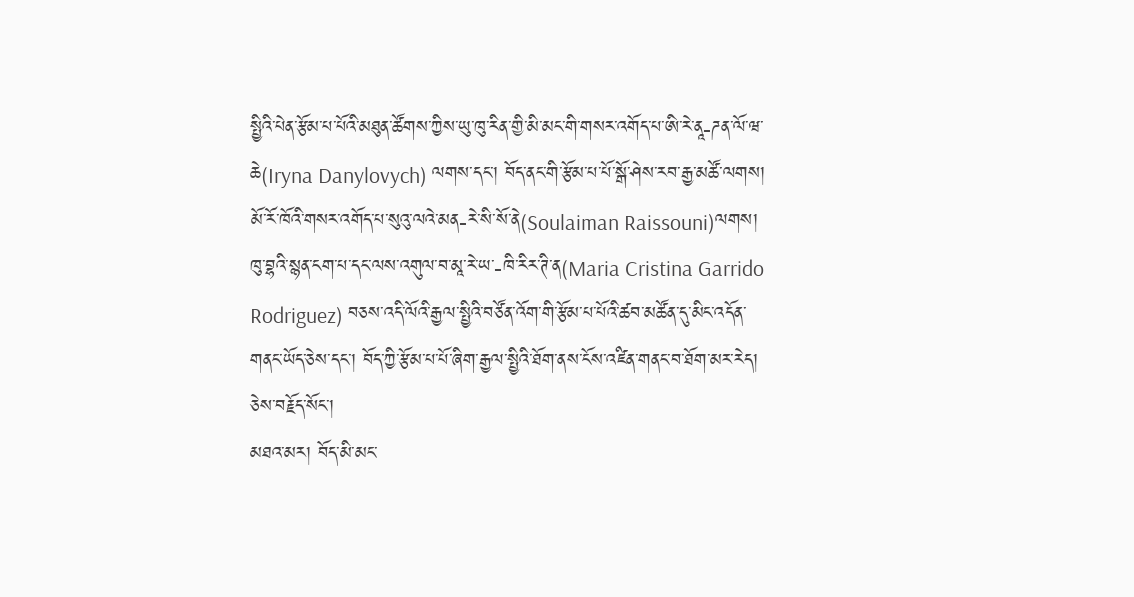སྤྱིའི་པེན་རྩོམ་པ་པོའི་མཐུན་ཚོགས་ཀྱིས་ཡུ་ཁུ་རིན་གྱི་མི་མང་གི་གསར་འགོད་པ་ཨི་རེ་ནཱ-ཌན་ལོ་ཝ་ཆེ(Iryna Danylovych) ལགས་དང་། བོད་ནང་གི་རྩོམ་པ་པོ་སྒོ་ཤེས་རབ་རྒྱ་མཚོ་ལགས། མོ་རོ་ཁོའི་གསར་འགོད་པ་སུའུ་ལའེ་མན-རེ་སི་སོ་ནེ(Soulaiman Raissouni)ལགས། ཁུ་བྷའི་སྙན་ངག་པ་དང་ལས་འགུལ་བ་མཱ་རེ་ཡ་-ཁི་རིར་ཊི་ན(Maria Cristina Garrido Rodriguez) བཅས་འདི་ལོའི་རྒྱལ་སྤྱིའི་བཙོན་འོག་གི་རྩོམ་པ་པོའི་ཚབ་མཚོན་དུ་མིང་འདོན་གནང་ཡོད་ཅེས་དང་། བོད་ཀྱི་རྩོམ་པ་པོ་ཞིག་རྒྱལ་སྤྱིའི་ཐོག་ནས་ངོས་འཛིན་གནང་བ་ཐོག་མར་རེད། ཅེས་བརྗོད་སོང་།
མཐའ་མར། བོད་མི་མང་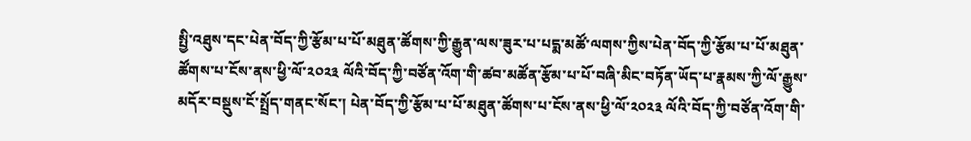སྤྱི་འཐུས་དང་པེན་བོད་ཀྱི་རྩོམ་པ་པོ་མཐུན་ཚོགས་ཀྱི་རྒྱུན་ལས་ཟུར་པ་པདྨ་མཚོ་ལགས་ཀྱིས་པེན་བོད་ཀྱི་རྩོམ་པ་པོ་མཐུན་ཚོགས་པ་ངོས་ནས་ཕྱི་ལོ་༢༠༢༣ ལོའི་བོད་ཀྱི་བཙོན་འོག་གི་ཚབ་མཚོན་རྩོམ་པ་པོ་བཞི་མིང་བཏོན་ཡོད་པ་རྣམས་ཀྱི་ལོ་རྒྱུས་མདོར་བསྡུས་ངོ་སྤྲོད་གནང་སོང་། པེན་བོད་ཀྱི་རྩོམ་པ་པོ་མཐུན་ཚོགས་པ་ངོས་ནས་ཕྱི་ལོ་༢༠༢༣ ལོའི་བོད་ཀྱི་བཙོན་འོག་གི་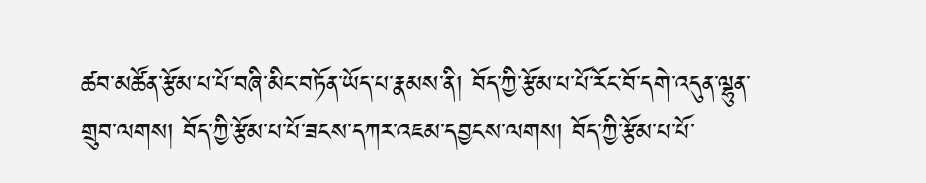ཚབ་མཚོན་རྩོམ་པ་པོ་བཞི་མིང་བཏོན་ཡོད་པ་རྣམས་ནི། བོད་ཀྱི་རྩོམ་པ་པོ་རོང་བོ་དགེ་འདུན་ལྷུན་གྲུབ་ལགས། བོད་ཀྱི་རྩོམ་པ་པོ་ཟངས་དཀར་འཇམ་དབྱངས་ལགས། བོད་ཀྱི་རྩོམ་པ་པོ་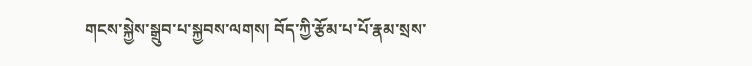གངས་སྐྱེས་སྒྲུབ་པ་སྐྱབས་ལགས། བོད་ཀྱི་རྩོམ་པ་པོ་རྣམ་སྲས་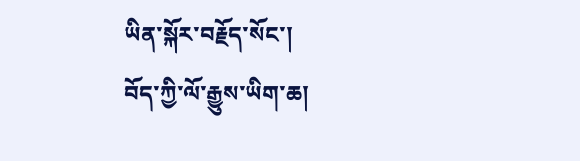ཡིན་སྐོར་བརྗོད་སོང་།
བོད་ཀྱི་ལོ་རྒྱུས་ཡིག་ཆ།